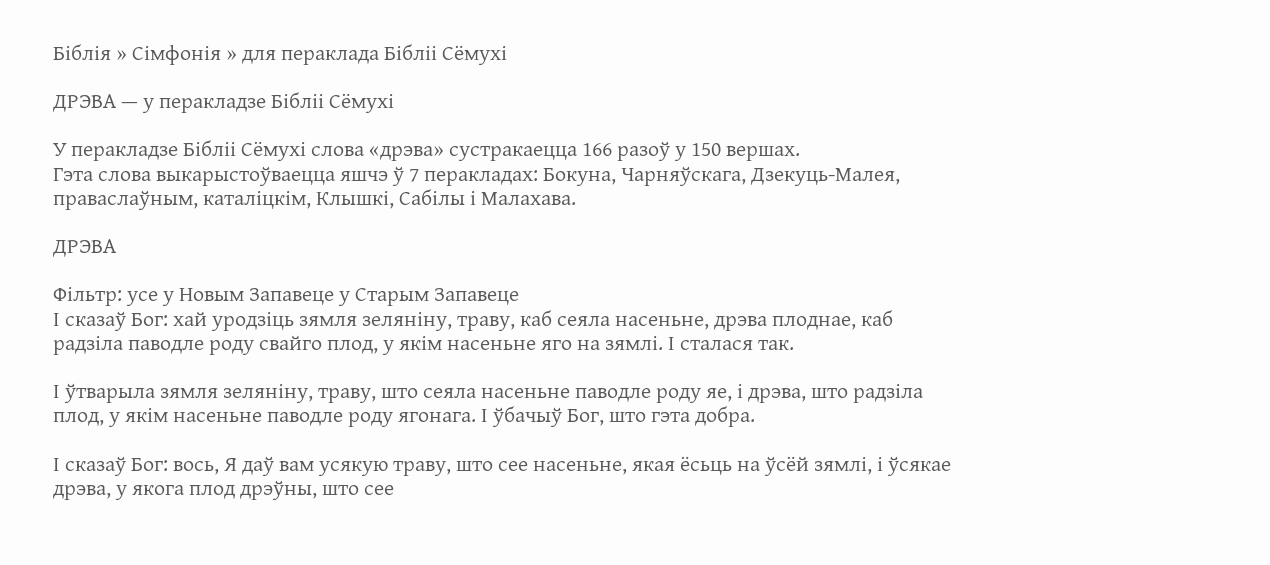Біблія » Сімфонія » для пераклада Бібліі Сёмухі

ДРЭВА — у перакладзе Бібліі Сёмухі

У перакладзе Бібліі Сёмухі слова «дрэва» сустракаецца 166 разоў у 150 вершах.
Гэта слова выкарыстоўваецца яшчэ ў 7 перакладах: Бокуна, Чарняўскага, Дзекуць-Малея, праваслаўным, каталіцкім, Клышкi, Сабілы і Малахава.

ДРЭВА

Фільтр: усе у Новым Запавеце у Старым Запавеце
І сказаў Бог: хай уродзіць зямля зеляніну, траву, каб сеяла насеньне, дрэва плоднае, каб радзіла паводле роду свайго плод, у якім насеньне яго на зямлі. І сталася так.

І ўтварыла зямля зеляніну, траву, што сеяла насеньне паводле роду яе, і дрэва, што радзіла плод, у якім насеньне паводле роду ягонага. І ўбачыў Бог, што гэта добра.

І сказаў Бог: вось, Я даў вам усякую траву, што сее насеньне, якая ёсьць на ўсёй зямлі, і ўсякае дрэва, у якога плод дрэўны, што сее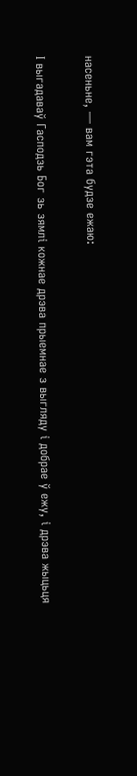насеньне, — вам гэта будзе ежаю:

І выгадаваў Гасподзь Бог зь зямлі кожнае дрэва прыемнае з выгляду і добрае ў ежу, і дрэва жыцьця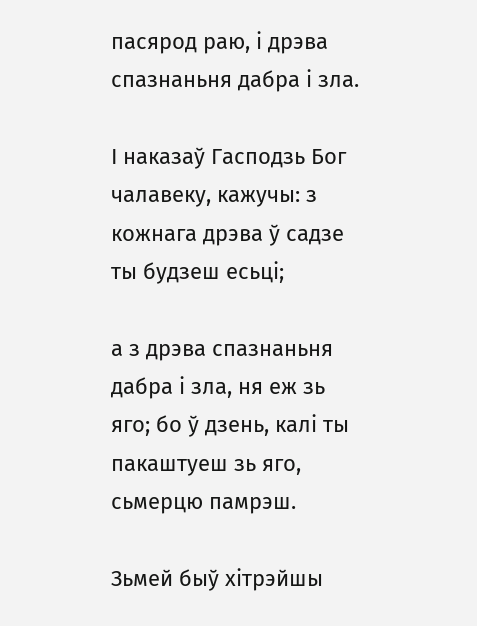пасярод раю, і дрэва спазнаньня дабра і зла.

І наказаў Гасподзь Бог чалавеку, кажучы: з кожнага дрэва ў садзе ты будзеш есьці;

а з дрэва спазнаньня дабра і зла, ня еж зь яго; бо ў дзень, калі ты пакаштуеш зь яго, сьмерцю памрэш.

Зьмей быў хітрэйшы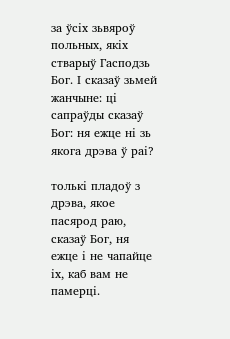за ўсіх зьвяроў польных, якіх стварыў Гасподзь Бог. І сказаў зьмей жанчыне: ці сапраўды сказаў Бог: ня ежце ні зь якога дрэва ў раі?

толькі пладоў з дрэва, якое пасярод раю, сказаў Бог, ня ежце і не чапайце іх, каб вам не памерці.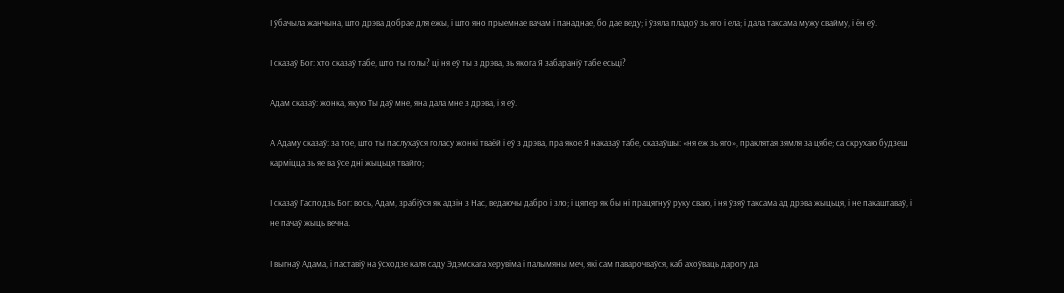І ўбачыла жанчына, што дрэва добрае для ежы, і што яно прыемнае вачам і панаднае, бо дае веду; і ўзяла пладоў зь яго і ела; і дала таксама мужу свайму, і ён еў.

І сказаў Бог: хто сказаў табе, што ты голы? ці ня еў ты з дрэва, зь якога Я забараніў табе есьці?

Адам сказаў: жонка, якую Ты даў мне, яна дала мне з дрэва, і я еў.

А Адаму сказаў: за тое, што ты паслухаўся голасу жонкі тваёй і еў з дрэва, пра якое Я наказаў табе, сказаўшы: «ня еж зь яго», праклятая зямля за цябе; са скрухаю будзеш карміцца зь яе ва ўсе дні жыцьця твайго;

І сказаў Гасподзь Бог: вось, Адам, зрабіўся як адзін з Нас, ведаючы дабро і зло; і цяпер як бы ні працягнуў руку сваю, і ня ўзяў таксама ад дрэва жыцьця, і не пакаштаваў, і не пачаў жыць вечна.

І выгнаў Адама, і паставіў на ўсходзе каля саду Эдэмскага херувіма і палымяны меч, які сам паварочваўся, каб ахоўваць дарогу да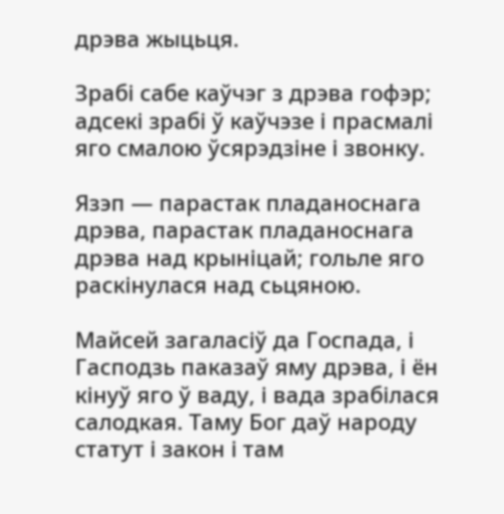дрэва жыцьця.

Зрабі сабе каўчэг з дрэва гофэр; адсекі зрабі ў каўчэзе і прасмалі яго смалою ўсярэдзіне і звонку.

Язэп — парастак пладаноснага дрэва, парастак пладаноснага дрэва над крыніцай; гольле яго раскінулася над сьцяною.

Майсей загаласіў да Госпада, і Гасподзь паказаў яму дрэва, і ён кінуў яго ў ваду, і вада зрабілася салодкая. Таму Бог даў народу статут і закон і там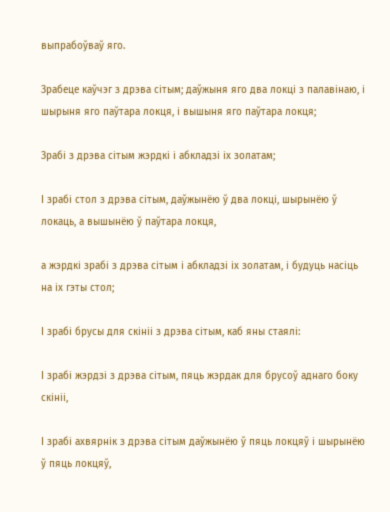выпрабоўваў яго.

Зрабеце каўчэг з дрэва сітым; даўжыня яго два локці з палавінаю, і шырыня яго паўтара локця, і вышыня яго паўтара локця;

Зрабі з дрэва сітым жэрдкі і абкладзі іх золатам;

І зрабі стол з дрэва сітым, даўжынёю ў два локці, шырынёю ў локаць, а вышынёю ў паўтара локця,

а жэрдкі зрабі з дрэва сітым і абкладзі іх золатам, і будуць насіць на іх гэты стол;

І зрабі брусы для скініі з дрэва сітым, каб яны стаялі:

І зрабі жэрдзі з дрэва сітым, пяць жэрдак для брусоў аднаго боку скініі,

І зрабі ахвярнік з дрэва сітым даўжынёю ў пяць локцяў і шырынёю ў пяць локцяў,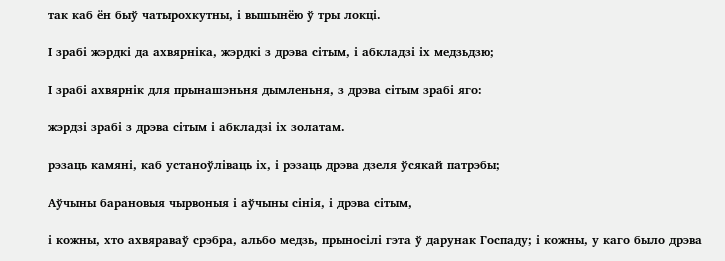так каб ён быў чатырохкутны, і вышынёю ў тры локці.

І зрабі жэрдкі да ахвярніка, жэрдкі з дрэва сітым, і абкладзі іх медзьдзю;

І зрабі ахвярнік для прынашэньня дымленьня, з дрэва сітым зрабі яго:

жэрдзі зрабі з дрэва сітым і абкладзі іх золатам.

рэзаць камяні, каб устаноўліваць іх, і рэзаць дрэва дзеля ўсякай патрэбы;

Аўчыны барановыя чырвоныя і аўчыны сінія, і дрэва сітым,

і кожны, хто ахвяраваў срэбра, альбо медзь, прыносілі гэта ў дарунак Госпаду; і кожны, у каго было дрэва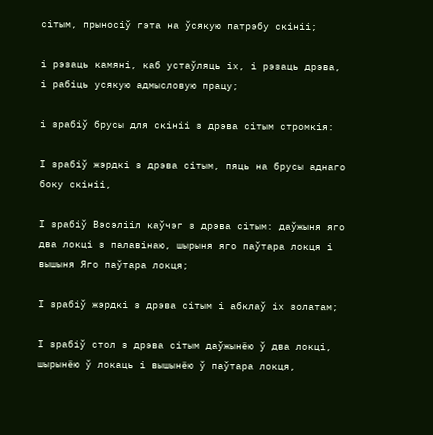сітым, прыносіў гэта на ўсякую патрэбу скініі;

і рэзаць камяні, каб устаўляць іх, і рэзаць дрэва, і рабіць усякую адмысловую працу;

і зрабіў брусы для скініі з дрэва сітым стромкія:

І зрабіў жэрдкі з дрэва сітым, пяць на брусы аднаго боку скініі,

І зрабіў Вэсэлііл каўчэг з дрэва сітым: даўжыня яго два локці з палавінаю, шырыня яго паўтара локця і вышыня Яго паўтара локця;

І зрабіў жэрдкі з дрэва сітым і абклаў іх золатам;

І зрабіў стол з дрэва сітым даўжынёю ў два локці, шырынёю ў локаць і вышынёю ў паўтара локця,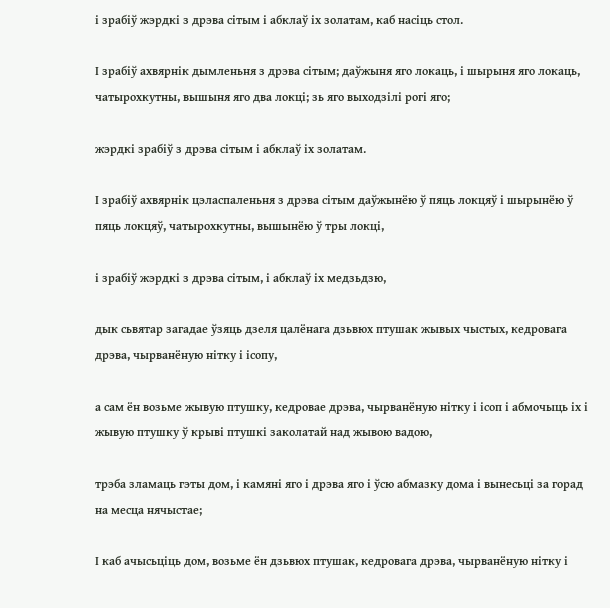і зрабіў жэрдкі з дрэва сітым і абклаў іх золатам, каб насіць стол.

І зрабіў ахвярнік дымленьня з дрэва сітым; даўжыня яго локаць, і шырыня яго локаць, чатырохкутны, вышыня яго два локці; зь яго выходзілі рогі яго;

жэрдкі зрабіў з дрэва сітым і абклаў іх золатам.

І зрабіў ахвярнік цэласпаленьня з дрэва сітым даўжынёю ў пяць локцяў і шырынёю ў пяць локцяў, чатырохкутны, вышынёю ў тры локці,

і зрабіў жэрдкі з дрэва сітым, і абклаў іх медзьдзю,

дык сьвятар загадае ўзяць дзеля цалёнага дзьвюх птушак жывых чыстых, кедровага дрэва, чырванёную нітку і ісопу,

а сам ён возьме жывую птушку, кедровае дрэва, чырванёную нітку і ісоп і абмочыць іх і жывую птушку ў крыві птушкі заколатай над жывою вадою,

трэба зламаць гэты дом, і камяні яго і дрэва яго і ўсю абмазку дома і вынесьці за горад на месца нячыстае;

І каб ачысьціць дом, возьме ён дзьвюх птушак, кедровага дрэва, чырванёную нітку і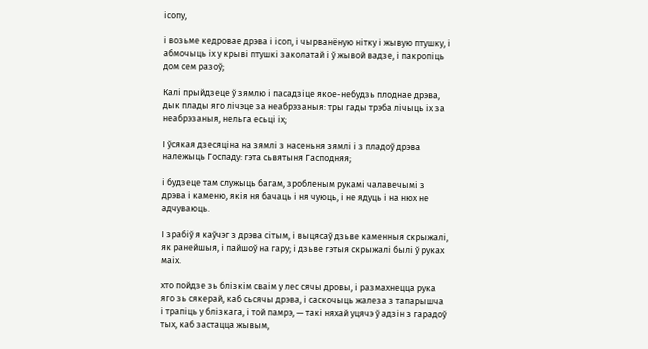ісопу,

і возьме кедровае дрэва і ісоп, і чырванёную нітку і жывую птушку, і абмочыць іх у крыві птушкі заколатай і ў жывой вадзе, і пакропіць дом сем разоў;

Калі прыйдзеце ў зямлю і пасадзіце якое-небудзь плоднае дрэва, дык плады яго лічэце за неабрэзаныя: тры гады трэба лічыць іх за неабрэзаныя, нельга есьці іх;

І ўсякая дзесяціна на зямлі з насеньня зямлі і з пладоў дрэва належыць Госпаду: гэта сьвятыня Гасподняя;

і будзеце там служыць багам, зробленым рукамі чалавечымі з дрэва і каменю, якія ня бачаць і ня чуюць, і не ядуць і на нюх не адчуваюць.

І зрабіў я каўчэг з дрэва сітым, і выцясаў дзьве каменныя скрыжалі, як ранейшыя, і пайшоў на гару; і дзьве гэтыя скрыжалі былі ў руках маіх.

хто пойдзе зь блізкім сваім у лес сячы дровы, і размахнецца рука яго зь сякерай, каб сьсячы дрэва, і саскочыць жалеза з тапарышча і трапіць у блізкага, і той памрэ, — такі няхай уцячэ ў адзін з гарадоў тых, каб застацца жывым,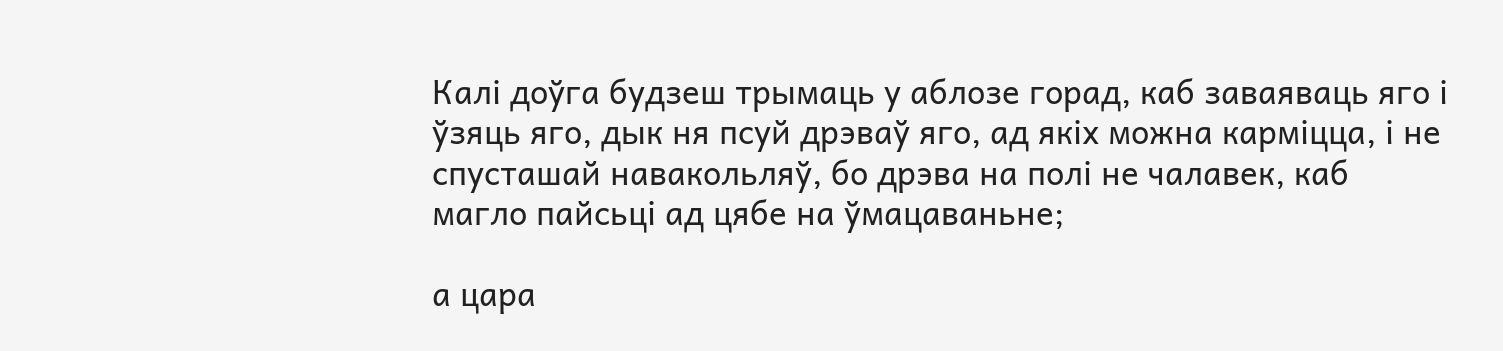Калі доўга будзеш трымаць у аблозе горад, каб заваяваць яго і ўзяць яго, дык ня псуй дрэваў яго, ад якіх можна карміцца, і не спусташай навакольляў, бо дрэва на полі не чалавек, каб магло пайсьці ад цябе на ўмацаваньне;

а цара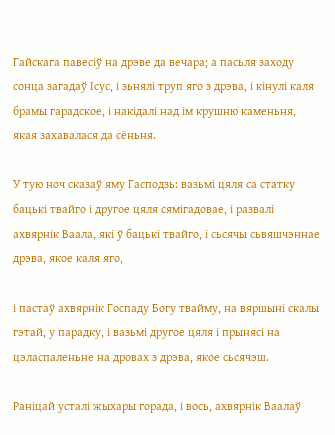Гайскага павесіў на дрэве да вечара; а пасьля заходу сонца загадаў Ісус, і зьнялі труп яго з дрэва, і кінулі каля брамы гарадское, і накідалі над ім крушню каменьня, якая захавалася да сёньня.

У тую ноч сказаў яму Гасподзь: вазьмі цяля са статку бацькі твайго і другое цяля сямігадовае, і развалі ахвярнік Ваала, які ў бацькі твайго, і сьсячы сьвяшчэннае дрэва, якое каля яго,

і пастаў ахвярнік Госпаду Богу твайму, на вяршыні скалы гэтай, у парадку, і вазьмі другое цяля і прынясі на цэласпаленьне на дровах з дрэва, якое сьсячэш.

Раніцай усталі жыхары горада, і вось, ахвярнік Ваалаў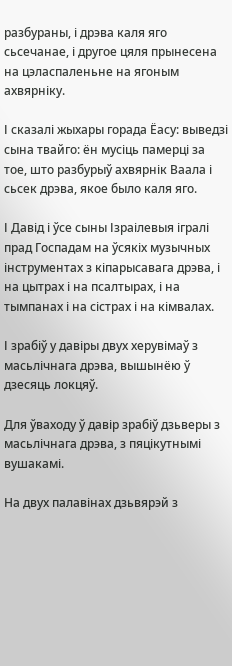разбураны, і дрэва каля яго сьсечанае, і другое цяля прынесена на цэласпаленьне на ягоным ахвярніку.

І сказалі жыхары горада Ёасу: выведзі сына твайго: ён мусіць памерці за тое, што разбурыў ахвярнік Ваала і сьсек дрэва, якое было каля яго.

І Давід і ўсе сыны Ізраілевыя ігралі прад Госпадам на ўсякіх музычных інструментах з кіпарысавага дрэва, і на цытрах і на псалтырах, і на тымпанах і на сістрах і на кімвалах.

І зрабіў у давіры двух херувімаў з масьлічнага дрэва, вышынёю ў дзесяць локцяў.

Для ўваходу ў давір зрабіў дзьверы з масьлічнага дрэва, з пяцікутнымі вушакамі.

На двух палавінах дзьвярэй з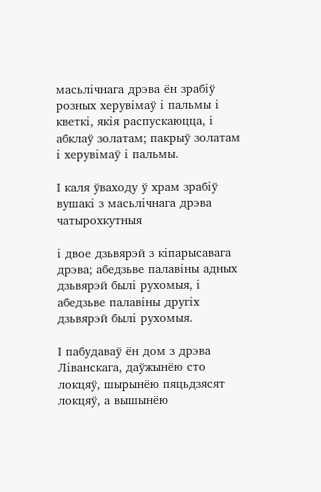масьлічнага дрэва ён зрабіў розных херувімаў і пальмы і кветкі, якія распускаюцца, і абклаў золатам; пакрыў золатам і херувімаў і пальмы.

І каля ўваходу ў храм зрабіў вушакі з масьлічнага дрэва чатырохкутныя

і двое дзьвярэй з кіпарысавага дрэва; абедзьве палавіны адных дзьвярэй былі рухомыя, і абедзьве палавіны другіх дзьвярэй былі рухомыя.

І пабудаваў ён дом з дрэва Ліванскага, даўжынёю сто локцяў, шырынёю пяцьдзясят локцяў, а вышынёю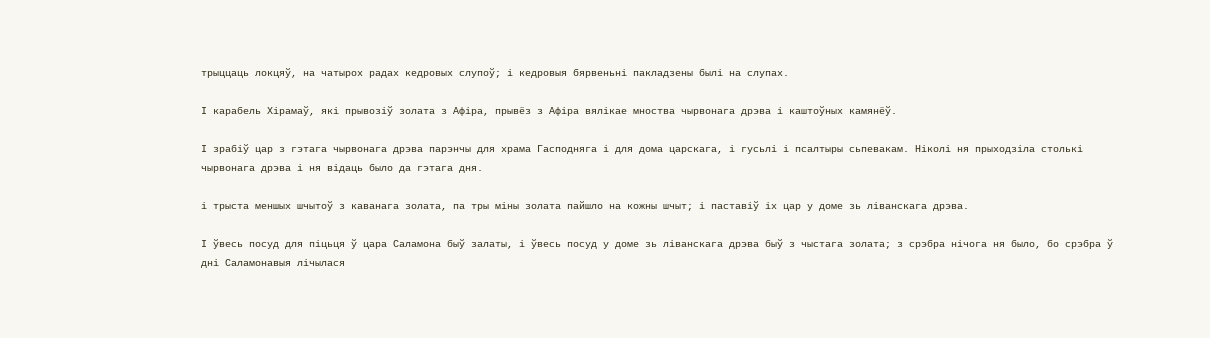трыццаць локцяў, на чатырох радах кедровых слупоў; і кедровыя бярвеньні пакладзены былі на слупах.

І карабель Хірамаў, які прывозіў золата з Афіра, прывёз з Афіра вялікае мноства чырвонага дрэва і каштоўных камянёў.

І зрабіў цар з гэтага чырвонага дрэва парэнчы для храма Гасподняга і для дома царскага, і гусьлі і псалтыры сьпевакам. Ніколі ня прыходзіла столькі чырвонага дрэва і ня відаць было да гэтага дня.

і трыста меншых шчытоў з каванага золата, па тры міны золата пайшло на кожны шчыт; і паставіў іх цар у доме зь ліванскага дрэва.

І ўвесь посуд для піцьця ў цара Саламона быў залаты, і ўвесь посуд у доме зь ліванскага дрэва быў з чыстага золата; з срэбра нічога ня было, бо срэбра ў дні Саламонавыя лічылася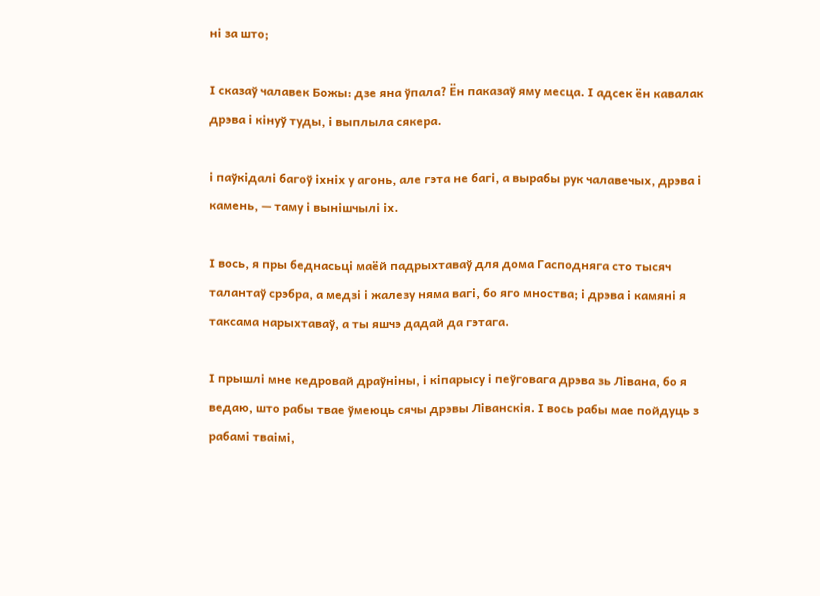ні за што;

І сказаў чалавек Божы: дзе яна ўпала? Ён паказаў яму месца. І адсек ён кавалак дрэва і кінуў туды, і выплыла сякера.

і паўкідалі багоў іхніх у агонь, але гэта не багі, а вырабы рук чалавечых, дрэва і камень, — таму і вынішчылі іх.

І вось, я пры беднасьці маёй падрыхтаваў для дома Гасподняга сто тысяч талантаў срэбра, а медзі і жалезу няма вагі, бо яго мноства; і дрэва і камяні я таксама нарыхтаваў, а ты яшчэ дадай да гэтага.

І прышлі мне кедровай драўніны, і кіпарысу і пеўговага дрэва зь Лівана, бо я ведаю, што рабы твае ўмеюць сячы дрэвы Ліванскія. І вось рабы мае пойдуць з рабамі тваімі,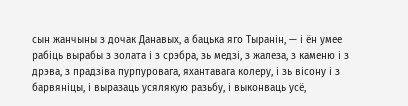сын жанчыны з дочак Данавых, а бацька яго Тыранін, — і ён умее рабіць вырабы з золата і з срэбра, зь медзі, з жалеза, з каменю і з дрэва, з прадзіва пурпуровага, яхантавага колеру, і зь вісону і з барвяніцы, і выразаць усялякую разьбу, і выконваць усё,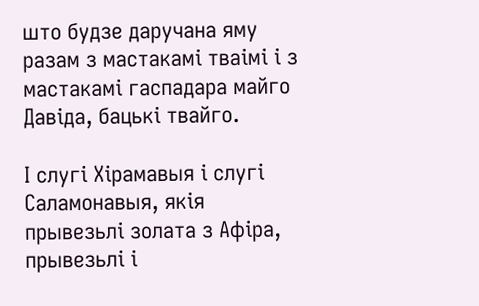што будзе даручана яму разам з мастакамі тваімі і з мастакамі гаспадара майго Давіда, бацькі твайго.

І слугі Хірамавыя і слугі Саламонавыя, якія прывезьлі золата з Афіра, прывезьлі і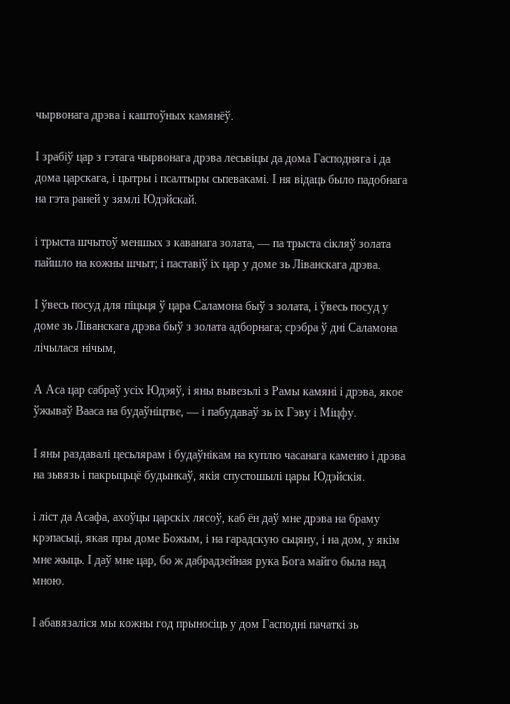чырвонага дрэва і каштоўных камянёў.

І зрабіў цар з гэтага чырвонага дрэва лесьвіцы да дома Гасподняга і да дома царскага, і цытры і псалтыры сьпевакамі. І ня відаць было падобнага на гэта раней у зямлі Юдэйскай.

і трыста шчытоў меншых з каванага золата, — па трыста сікляў золата пайшло на кожны шчыт; і паставіў іх цар у доме зь Ліванскага дрэва.

І ўвесь посуд для піцьця ў цара Саламона быў з золата, і ўвесь посуд у доме зь Ліванскага дрэва быў з золата адборнага; срэбра ў дні Саламона лічылася нічым,

А Аса цар сабраў усіх Юдэяў, і яны вывезьлі з Рамы камяні і дрэва, якое ўжываў Вааса на будаўніцтве, — і пабудаваў зь іх Гэву і Міцфу.

І яны раздавалі цесьлярам і будаўнікам на куплю часанага каменю і дрэва на зьвязь і пакрыцьцё будынкаў, якія спустошылі цары Юдэйскія.

і ліст да Асафа, ахоўцы царскіх лясоў, каб ён даў мне дрэва на браму крэпасьці, якая пры доме Божым, і на гарадскую сьцяну, і на дом, у якім мне жыць. І даў мне цар, бо ж дабрадзейная рука Бога майго была над мною.

І абавязаліся мы кожны год прыносіць у дом Гасподні пачаткі зь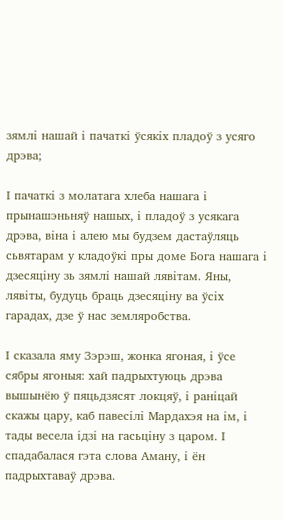зямлі нашай і пачаткі ўсякіх пладоў з усяго дрэва;

І пачаткі з молатага хлеба нашага і прынашэньняў нашых, і пладоў з усякага дрэва, віна і алею мы будзем дастаўляць сьвятарам у кладоўкі пры доме Бога нашага і дзесяціну зь зямлі нашай лявітам. Яны, лявіты, будуць браць дзесяціну ва ўсіх гарадах, дзе ў нас земляробства.

І сказала яму Зэрэш, жонка ягоная, і ўсе сябры ягоныя: хай падрыхтуюць дрэва вышынёю ў пяцьдзясят локцяў, і раніцай скажы цару, каб павесілі Мардахэя на ім, і тады весела ідзі на гасьціну з царом. І спадабалася гэта слова Аману, і ён падрыхтаваў дрэва.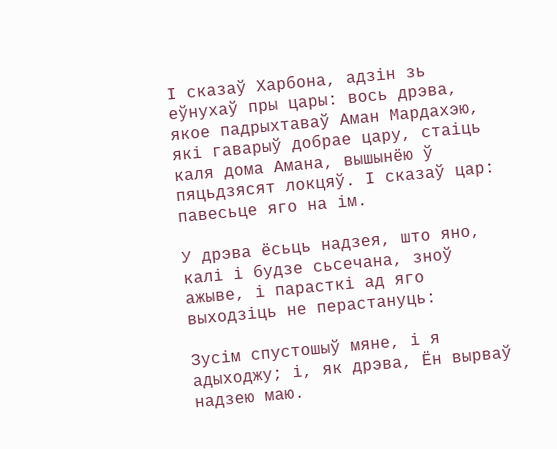І сказаў Харбона, адзін зь еўнухаў пры цары: вось дрэва, якое падрыхтаваў Аман Мардахэю, які гаварыў добрае цару, стаіць каля дома Амана, вышынёю ў пяцьдзясят локцяў. І сказаў цар: павесьце яго на ім.

У дрэва ёсьць надзея, што яно, калі і будзе сьсечана, зноў ажыве, і парасткі ад яго выходзіць не перастануць:

Зусім спустошыў мяне, і я адыходжу; і, як дрэва, Ён вырваў надзею маю.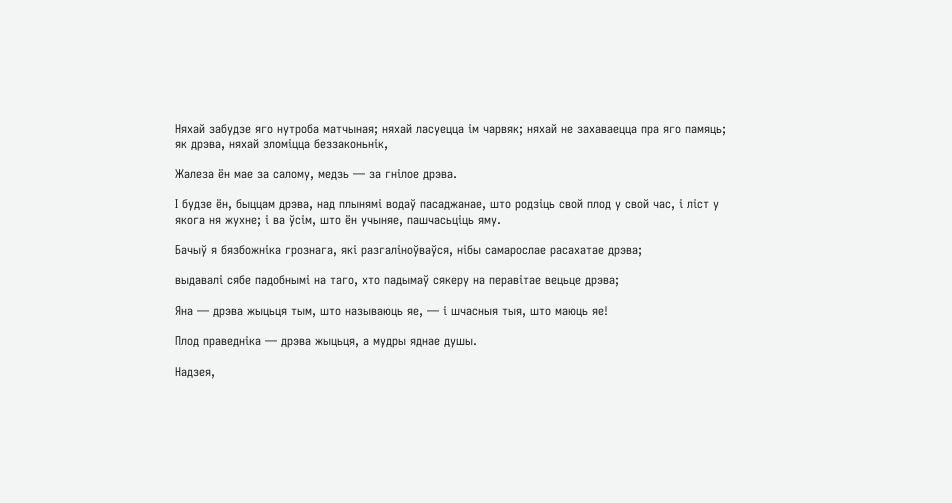Няхай забудзе яго нутроба матчыная; няхай ласуецца ім чарвяк; няхай не захаваецца пра яго памяць; як дрэва, няхай зломіцца беззаконьнік,

Жалеза ён мае за салому, медзь — за гнілое дрэва.

І будзе ён, быццам дрэва, над плынямі водаў пасаджанае, што родзіць свой плод у свой час, і ліст у якога ня жухне; і ва ўсім, што ён учыняе, пашчасьціць яму.

Бачыў я бязбожніка грознага, які разгаліноўваўся, нібы самарослае расахатае дрэва;

выдавалі сябе падобнымі на таго, хто падымаў сякеру на перавітае вецьце дрэва;

Яна — дрэва жыцьця тым, што называюць яе, — і шчасныя тыя, што маюць яе!

Плод праведніка — дрэва жыцьця, а мудры яднае душы.

Надзея,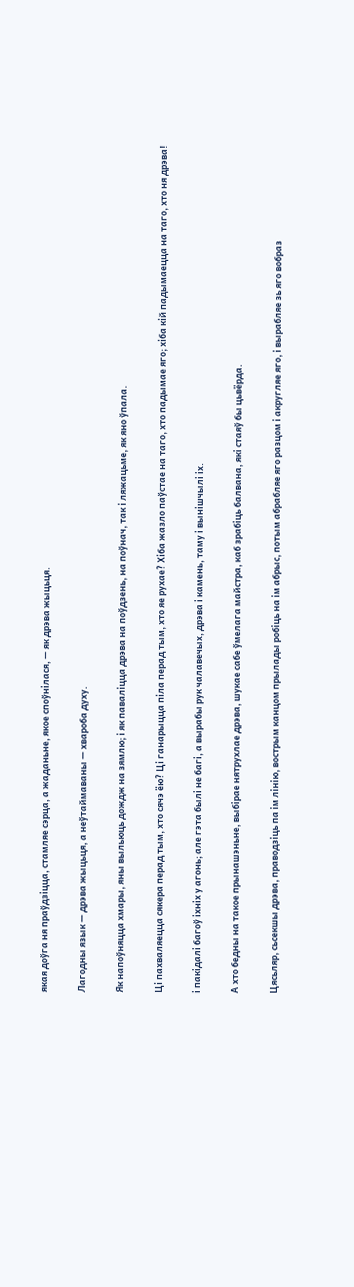якая доўга ня праўдзіцца, стамляе сэрца, а жаданьне, якое споўнілася, — як дрэва жыцьця.

Лагодны язык — дрэва жыцьця, а неўтаймаваны — хвароба духу.

Як напоўняцца хмары, яны выльюць дождж на зямлю; і як паваліцца дрэва на поўдзень, на поўнач, так і ляжацьме, як яно ўпала.

Ці пахваляецца сякера перад тым, хто сячэ ёю? Ці ганарыцца піла перад тым, хто яе рухае? Хіба жазло паўстае на таго, хто падымае яго; хіба кій падымаецца на таго, хто ня дрэва!

і пакідалі багоў іхніх у агонь; але гэта былі не багі, а вырабы рук чалавечых, дрэва і камень, таму і вынішчылі іх.

А хто бедны на такое прынашэньне, выбірае нятрухлае дрэва, шукае сабе ўмелага майстра, каб зрабіць балвана, які стаяў бы цьвёрда.

Цясьляр, сьсекшы дрэва, праводзіць па ім лінію, вострым канцом прылады робіць на ім абрыс, потым абрабляе яго разцом і акругляе яго, і вырабляе зь яго вобраз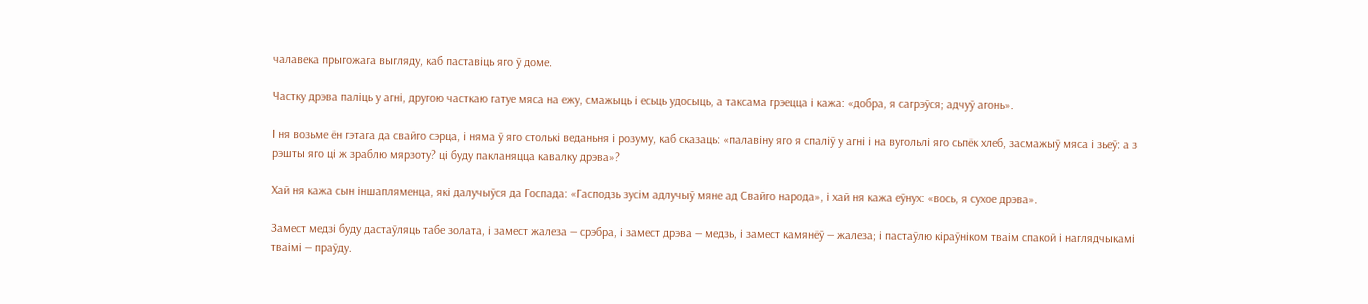чалавека прыгожага выгляду, каб паставіць яго ў доме.

Частку дрэва паліць у агні, другою часткаю гатуе мяса на ежу, смажыць і есьць удосыць, а таксама грэецца і кажа: «добра, я сагрэўся; адчуў агонь».

І ня возьме ён гэтага да свайго сэрца, і няма ў яго столькі веданьня і розуму, каб сказаць: «палавіну яго я спаліў у агні і на вугольлі яго сьпёк хлеб, засмажыў мяса і зьеў: а з рэшты яго ці ж зраблю мярзоту? ці буду пакланяцца кавалку дрэва»?

Хай ня кажа сын іншапляменца, які далучыўся да Госпада: «Гасподзь зусім адлучыў мяне ад Свайго народа», і хай ня кажа еўнух: «вось, я сухое дрэва».

Замест медзі буду дастаўляць табе золата, і замест жалеза — срэбра, і замест дрэва — медзь, і замест камянёў — жалеза; і пастаўлю кіраўніком тваім спакой і наглядчыкамі тваімі — праўду.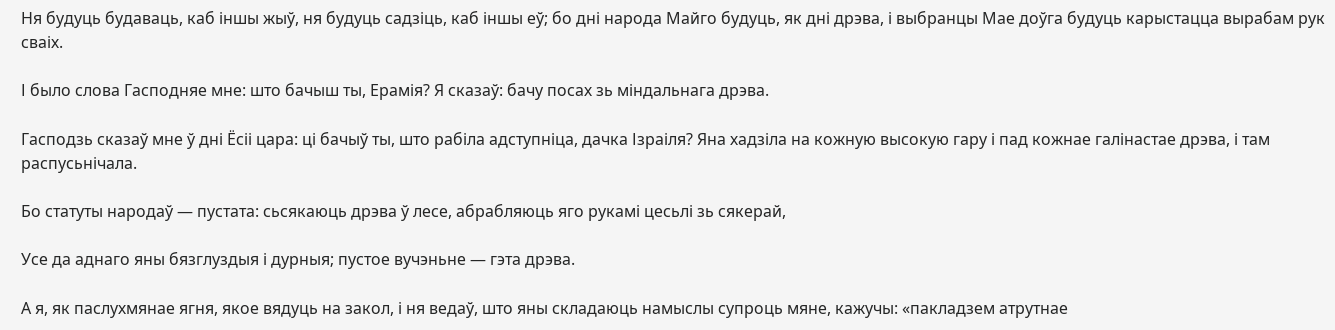Ня будуць будаваць, каб іншы жыў, ня будуць садзіць, каб іншы еў; бо дні народа Майго будуць, як дні дрэва, і выбранцы Мае доўга будуць карыстацца вырабам рук сваіх.

І было слова Гасподняе мне: што бачыш ты, Ерамія? Я сказаў: бачу посах зь міндальнага дрэва.

Гасподзь сказаў мне ў дні Ёсіі цара: ці бачыў ты, што рабіла адступніца, дачка Ізраіля? Яна хадзіла на кожную высокую гару і пад кожнае галінастае дрэва, і там распусьнічала.

Бо статуты народаў — пустата: сьсякаюць дрэва ў лесе, абрабляюць яго рукамі цесьлі зь сякерай,

Усе да аднаго яны бязглуздыя і дурныя; пустое вучэньне — гэта дрэва.

А я, як паслухмянае ягня, якое вядуць на закол, і ня ведаў, што яны складаюць намыслы супроць мяне, кажучы: «пакладзем атрутнае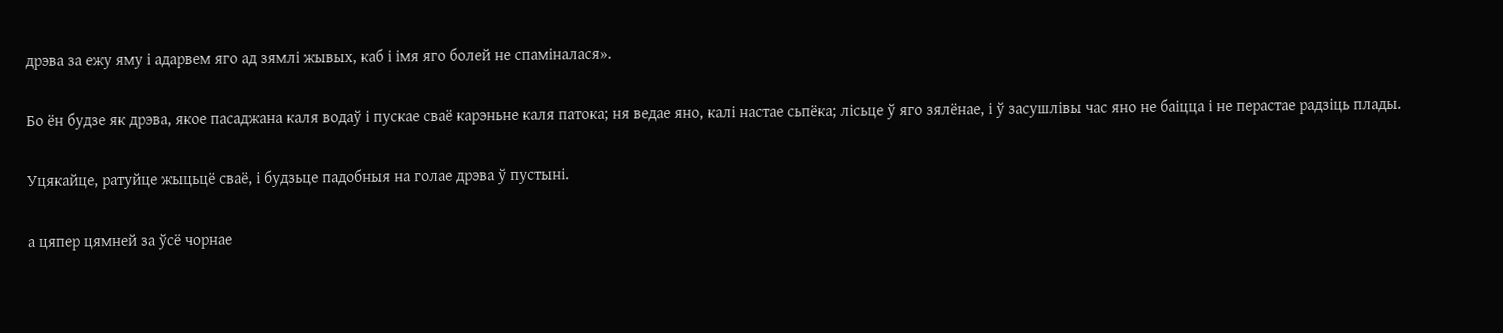дрэва за ежу яму і адарвем яго ад зямлі жывых, каб і імя яго болей не спаміналася».

Бо ён будзе як дрэва, якое пасаджана каля водаў і пускае сваё карэньне каля патока; ня ведае яно, калі настае сьпёка; лісьце ў яго зялёнае, і ў засушлівы час яно не баіцца і не перастае радзіць плады.

Уцякайце, ратуйце жыцьцё сваё, і будзьце падобныя на голае дрэва ў пустыні.

а цяпер цямней за ўсё чорнае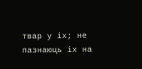твар у іх; не пазнаюць іх на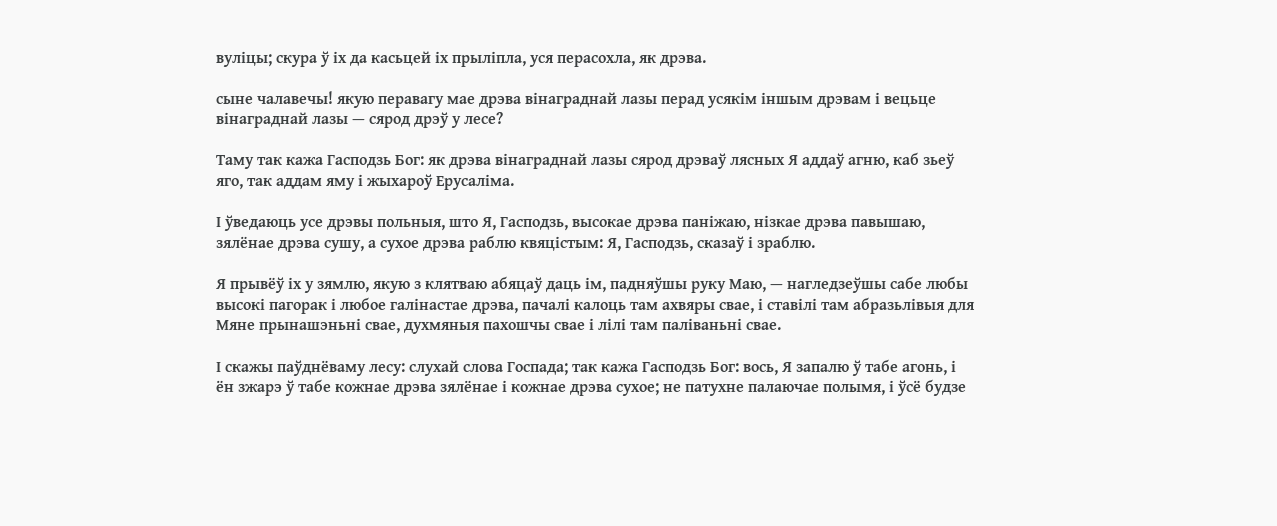вуліцы; скура ў іх да касьцей іх прыліпла, уся перасохла, як дрэва.

сыне чалавечы! якую перавагу мае дрэва вінаграднай лазы перад усякім іншым дрэвам і вецьце вінаграднай лазы — сярод дрэў у лесе?

Таму так кажа Гасподзь Бог: як дрэва вінаграднай лазы сярод дрэваў лясных Я аддаў агню, каб зьеў яго, так аддам яму і жыхароў Ерусаліма.

І ўведаюць усе дрэвы польныя, што Я, Гасподзь, высокае дрэва паніжаю, нізкае дрэва павышаю, зялёнае дрэва сушу, а сухое дрэва раблю квяцістым: Я, Гасподзь, сказаў і зраблю.

Я прывёў іх у зямлю, якую з клятваю абяцаў даць ім, падняўшы руку Маю, — нагледзеўшы сабе любы высокі пагорак і любое галінастае дрэва, пачалі калоць там ахвяры свае, і ставілі там абразьлівыя для Мяне прынашэньні свае, духмяныя пахошчы свае і лілі там паліваньні свае.

І скажы паўднёваму лесу: слухай слова Госпада; так кажа Гасподзь Бог: вось, Я запалю ў табе агонь, і ён зжарэ ў табе кожнае дрэва зялёнае і кожнае дрэва сухое; не патухне палаючае полымя, і ўсё будзе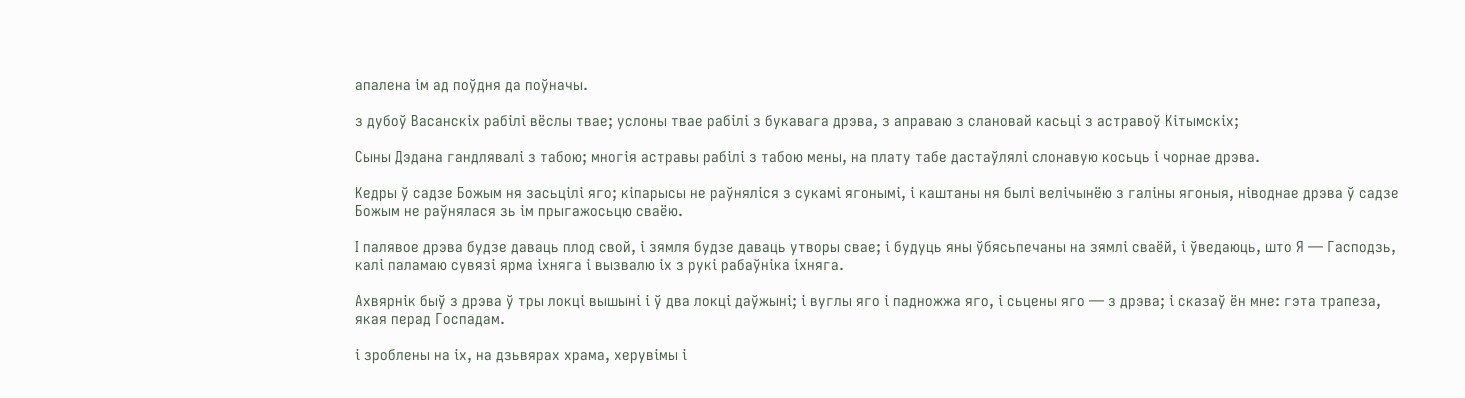апалена ім ад поўдня да поўначы.

з дубоў Васанскіх рабілі вёслы твае; услоны твае рабілі з букавага дрэва, з аправаю з слановай касьці з астравоў Кітымскіх;

Сыны Дэдана гандлявалі з табою; многія астравы рабілі з табою мены, на плату табе дастаўлялі слонавую косьць і чорнае дрэва.

Кедры ў садзе Божым ня засьцілі яго; кіпарысы не раўняліся з сукамі ягонымі, і каштаны ня былі велічынёю з галіны ягоныя, ніводнае дрэва ў садзе Божым не раўнялася зь ім прыгажосьцю сваёю.

І палявое дрэва будзе даваць плод свой, і зямля будзе даваць утворы свае; і будуць яны ўбясьпечаны на зямлі сваёй, і ўведаюць, што Я — Гасподзь, калі паламаю сувязі ярма іхняга і вызвалю іх з рукі рабаўніка іхняга.

Ахвярнік быў з дрэва ў тры локці вышыні і ў два локці даўжыні; і вуглы яго і падножжа яго, і сьцены яго — з дрэва; і сказаў ён мне: гэта трапеза, якая перад Госпадам.

і зроблены на іх, на дзьвярах храма, херувімы і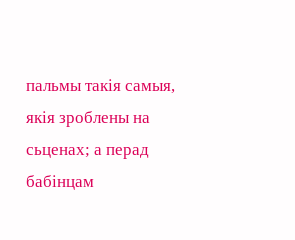пальмы такія самыя, якія зроблены на сьценах; а перад бабінцам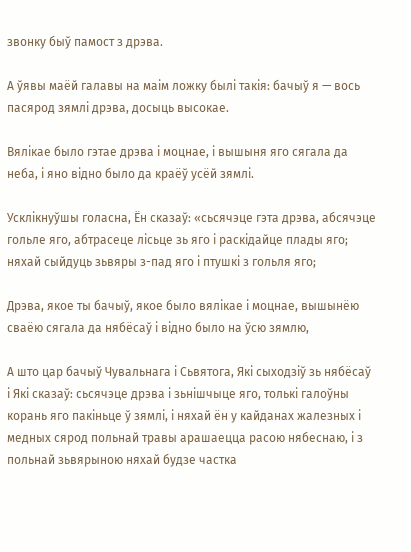звонку быў памост з дрэва.

А ўявы маёй галавы на маім ложку былі такія: бачыў я — вось пасярод зямлі дрэва, досыць высокае.

Вялікае было гэтае дрэва і моцнае, і вышыня яго сягала да неба, і яно відно было да краёў усёй зямлі.

Усклікнуўшы голасна, Ён сказаў: «сьсячэце гэта дрэва, абсячэце гольле яго, абтрасеце лісьце зь яго і раскідайце плады яго; няхай сыйдуць зьвяры з-пад яго і птушкі з гольля яго;

Дрэва, якое ты бачыў, якое было вялікае і моцнае, вышынёю сваёю сягала да нябёсаў і відно было на ўсю зямлю,

А што цар бачыў Чувальнага і Сьвятога, Які сыходзіў зь нябёсаў і Які сказаў: сьсячэце дрэва і зьнішчыце яго, толькі галоўны корань яго пакіньце ў зямлі, і няхай ён у кайданах жалезных і медных сярод польнай травы арашаецца расою нябеснаю, і з польнай зьвярыною няхай будзе частка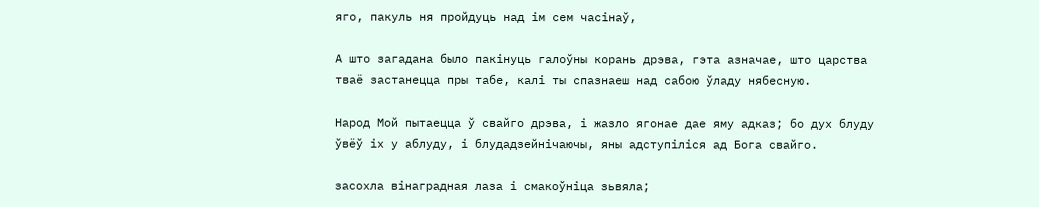яго, пакуль ня пройдуць над ім сем часінаў,

А што загадана было пакінуць галоўны корань дрэва, гэта азначае, што царства тваё застанецца пры табе, калі ты спазнаеш над сабою ўладу нябесную.

Народ Мой пытаецца ў свайго дрэва, і жазло ягонае дае яму адказ; бо дух блуду ўвёў іх у аблуду, і блудадзейнічаючы, яны адступіліся ад Бога свайго.

засохла вінаградная лаза і смакоўніца зьвяла;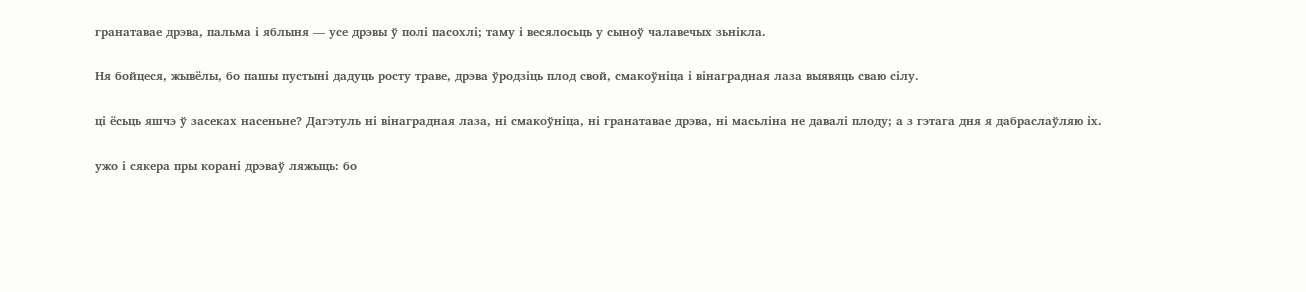гранатавае дрэва, пальма і яблыня — усе дрэвы ў полі пасохлі; таму і весялосьць у сыноў чалавечых зьнікла.

Ня бойцеся, жывёлы, бо пашы пустыні дадуць росту траве, дрэва ўродзіць плод свой, смакоўніца і вінаградная лаза выявяць сваю сілу.

ці ёсьць яшчэ ў засеках насеньне? Дагэтуль ні вінаградная лаза, ні смакоўніца, ні гранатавае дрэва, ні масьліна не давалі плоду; а з гэтага дня я дабраслаўляю іх.

ужо і сякера пры корані дрэваў ляжыць: бо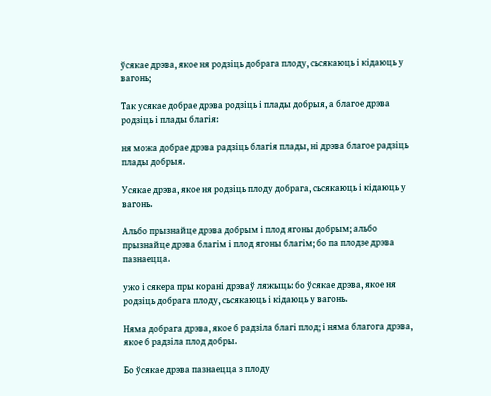ўсякае дрэва, якое ня родзіць добрага плоду, сьсякаюць і кідаюць у вагонь;

Так усякае добрае дрэва родзіць і плады добрыя, а благое дрэва родзіць і плады благія:

ня можа добрае дрэва радзіць благія плады, ні дрэва благое радзіць плады добрыя.

Усякае дрэва, якое ня родзіць плоду добрага, сьсякаюць і кідаюць у вагонь.

Альбо прызнайце дрэва добрым і плод ягоны добрым; альбо прызнайце дрэва благім і плод ягоны благім; бо па плодзе дрэва пазнаецца.

ужо і сякера пры корані дрэваў ляжыць: бо ўсякае дрэва, якое ня родзіць добрага плоду, сьсякаюць і кідаюць у вагонь.

Няма добрага дрэва, якое б радзіла благі плод; і няма благога дрэва, якое б радзіла плод добры.

Бо ўсякае дрэва пазнаецца з плоду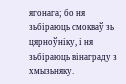ягонага; бо ня зьбіраюць смокваў зь цярноўніку, і ня зьбіраюць вінаграду з хмызьняку.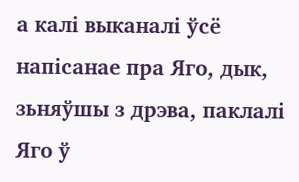а калі выканалі ўсё напісанае пра Яго, дык, зьняўшы з дрэва, паклалі Яго ў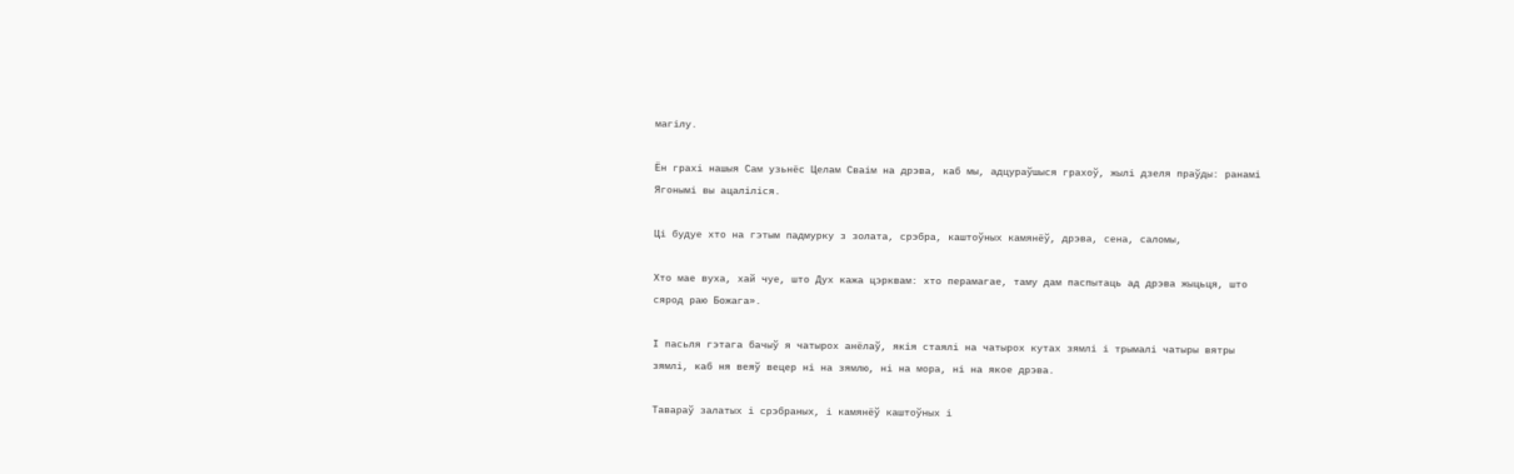магілу.

Ён грахі нашыя Сам узьнёс Целам Сваім на дрэва, каб мы, адцураўшыся грахоў, жылі дзеля праўды: ранамі Ягонымі вы ацаліліся.

Ці будуе хто на гэтым падмурку з золата, срэбра, каштоўных камянёў, дрэва, сена, саломы,

Хто мае вуха, хай чуе, што Дух кажа цэрквам: хто перамагае, таму дам паспытаць ад дрэва жыцьця, што сярод раю Божага».

І пасьля гэтага бачыў я чатырох анёлаў, якія стаялі на чатырох кутах зямлі і трымалі чатыры вятры зямлі, каб ня веяў вецер ні на зямлю, ні на мора, ні на якое дрэва.

Тавараў залатых і срэбраных, і камянёў каштоўных і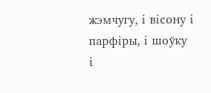жэмчугу, і вісону і парфіры, і шоўку і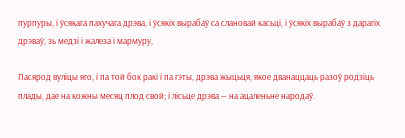пурпуры, і ўсякага пахучага дрэва, і ўсякіх вырабаў са слановай касьці, і ўсякіх вырабаў з дарагіх дрэваў, зь медзі і жалеза і мармуру,

Пасярод вуліцы яго, і па той бок ракі і па гэты, дрэва жыцьця, якое дванаццаць разоў родзіць плады, дае на кожны месяц плод свой; і лісьце дрэва — на ацаленьне народаў.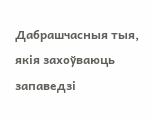Дабрашчасныя тыя, якія захоўваюць запаведзі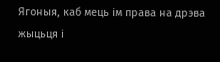Ягоныя, каб мець ім права на дрэва жыцьця і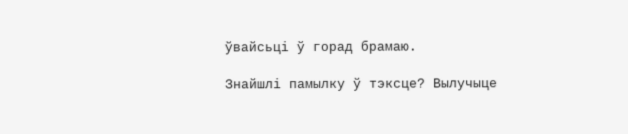ўвайсьці ў горад брамаю.

Знайшлі памылку ў тэксце? Вылучыце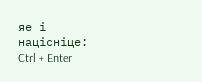яе і націсніце: Ctrl + Enter